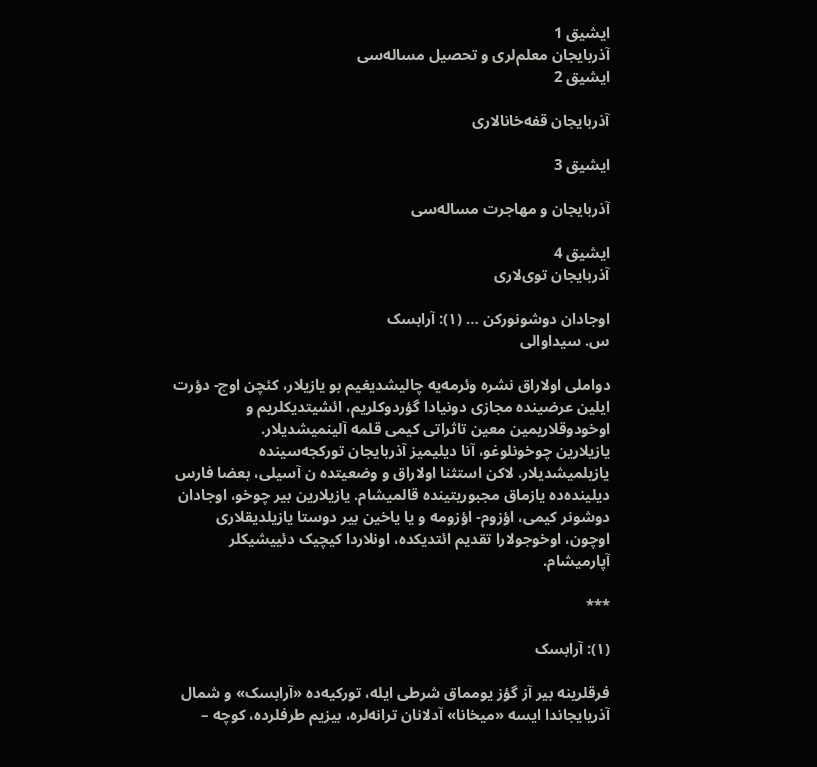ایشیق 1
آذربایجان معلم‌لری و تحصیل مساله‌سی
ایشیق 2

آذربایجان قفه‌خانالاری

ایشیق 3

آذربایجان و مهاجرت مساله‌سی

ایشیق 4
آذربایجان توی‌لاری

اوجادان دوشونورکن … (۱): آرابسک
س. سیداوالی

دواملی اولاراق نشره وئرمه‌یه چالیشدیغیم بو یازیلار، کئچن اوچ- دؤرت ایلین عرضینده مجازی دونیادا گؤردوکلریم، ائشیتدیکلریم و اوخودوقلاریمین معین تاثراتی کیمی قلمه آلینمیشدیلار.
یازیلارین چوخونلوغو، آنا دیلیمیز آذربایجان تورکجه‌سینده یازیلمیشدیلار. لاکن استثنا اولاراق و وضعیتده ن آسیلی، بعضا فارس دیلینده‌ده یازماق مجبوریتینده قالمیشام. یازیلارین بیر چوخو، اوجادان دوشونر کیمی، اؤزوم- اؤزومه و یا یاخین بیر دوستا یازیلدیقلاری اوچون، اوخوجولارا تقدیم ائتدیکده، اونلاردا کیچیک دئییشیکلر آپارمیشام.

***

(۱): آرابسک

فرقلرینه بیر آز گؤز یومماق شرطی ایله، تورکیه‌ده «آرابسک» و شمال آذریایجاندا ایسه «میخانا» آدلانان ترانه‌لره، بیزیم طرفلرده، کوچه –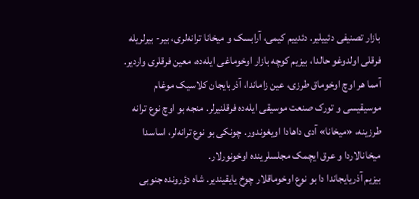بازار تصنیفی دئییلیر. دئدییم کیمی، آرابسک و میخانا ترانه‌لری، بیر- بیرلریله فرقلی اولدوغو حالدا، بیزیم کوچه بازار اوخوماغی ایله‌ده، معین فرقلری واردیر. آمما هر اوچ اوخوماق طرزی، عین زاماندا، آذربایجان کلاسیک موغام موسیقیسی و تورک صنعت موسیقی ایله‌ده فرقلنیرلر. منجه بو اوچ نوع ترانه طرزینه، «میخانا» آدی داهادا اویغوندور. چونکی بو نوع ترانه‌لر، اساسدا میخانالاردا و عرق ایچمک مجلسلرینده اوخونورلار.
بیزیم آذریایجاندا دا بو نوع اوخوماقلار چوخ یایقیندیر. شاه دؤرونده جنوبی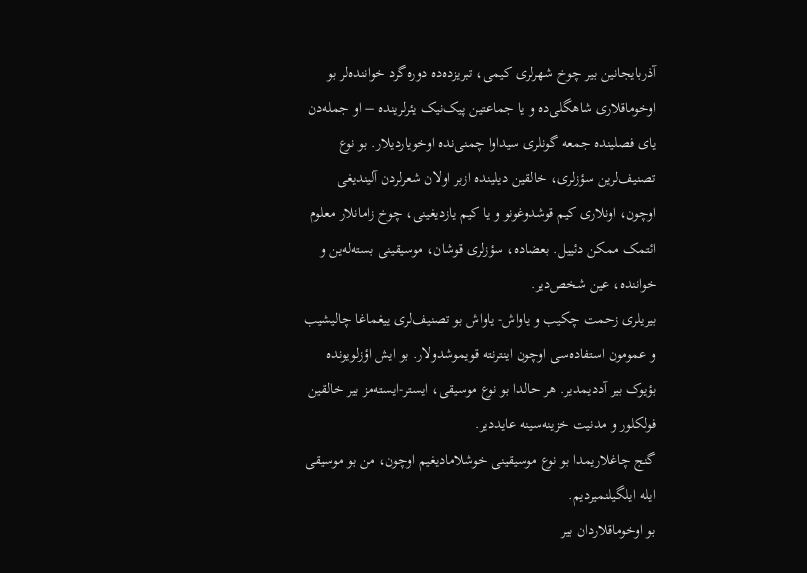آذربایجانین بیر چوخ شهرلری کیمی، تبریزده‌ده دوره‌گرد خواننده‌لر بو اوخوماقلاری شاهگلی‌ده و یا جماعتین پیک‌نیک یئرلرینده – او جمله‌دن یای فصلینده جمعه گونلری سیداوا چمنی‌نده اوخویاردیلار. بو نوع تصنیف‌لرین سؤزلری، خالقین دیلینده ازبر اولان شعرلردن آلیندیغی اوچون، اونلاری کیم قوشدوغونو و یا کیم یازدیغینی، چوخ زامانلار معلوم ائتمک ممکن دئییل. بعضا‌ده، سؤزلری قوشان، موسیقینی بسته‌له‌ین و خواننده، عین شخص‌دیر.
بیریلری زحمت چکیب و یاواش- یاواش بو تصنیف‌لری ییغماغا چالیشیب و عمومون استفاده‌سی اوچون اینترنته قویموشدولار. بو ایش اؤزلویونده بؤیوک بیر آددیمدیر. هر حالدا بو نوع موسیقی، ایستر-ایسته‌مز بیر خالقین فولکلور و مدنیت خزینه‌سینه عایددیر.
گنج چاغلاریمدا بو نوع موسیقینی خوشلامادیغیم اوچون، من بو موسیقی ایله ایلگیلنمیردیم.
بو اوخوماقلاردان بیر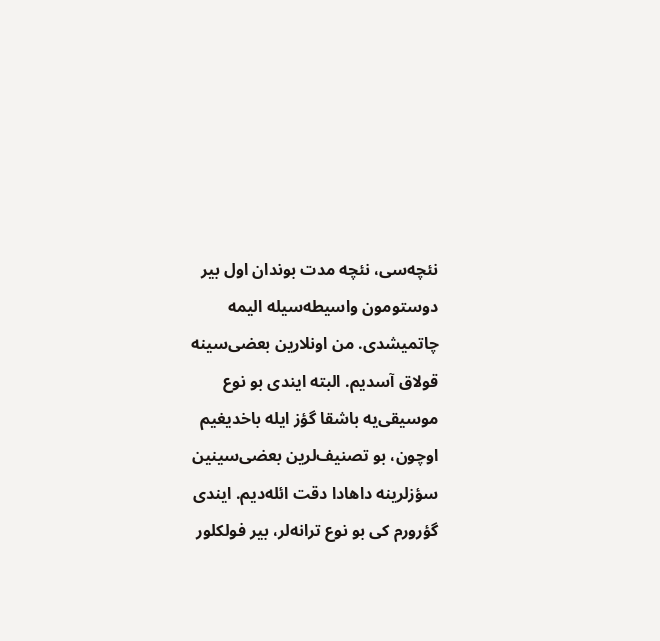نئچه‌سی، نئچه مدت بوندان اول بیر دوستومون واسیطه‌سیله الیمه چاتمیشدی. من اونلارین بعضی‌سینه قولاق آسدیم. البته ایندی بو نوع موسیقی‌یه باشقا گؤز ایله باخدیغیم اوچون، بو تصنیف‌لرین بعضی‌سینین سؤزلرینه داهادا دقت ائله‌دیم. ایندی گؤرورم کی بو نوع ترانه‌لر، بیر فولکلور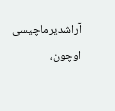آراشدیرماچیسی اوچون،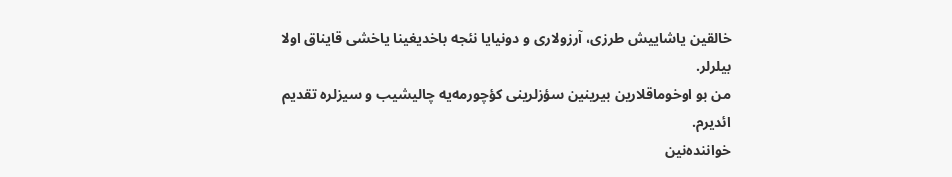خالقین یاشاییش طرزی، آرزولاری و دونیایا نئجه باخدیغینا یاخشی قایناق اولا بیلرلر.
من بو اوخوماقلارین بیرینین سؤزلرینی کؤچورمه‌یه چالیشیب و سیزلره تقدیم ائدیرم.
خواننده‌نین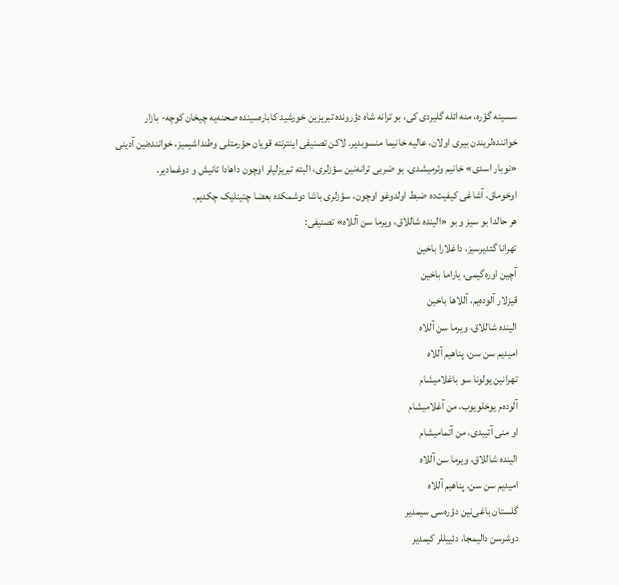سسینه گؤره، منه ائله گلیردی کی، بو ترانه شاه دؤرونده تبریزین خورشید کاباره‌سینده صحنه‌یه چیخان کوچه- بازار خواننده‌لریندن بیری اولان، عالیه خانیما منسوبدیر. لاکن تصنیفی اینترنته قویان حؤرمتلی وطنداشیمیز، خواننده‌نین آدینی «نوبار اسدی» خانیم وئرمیشدی. بو ضربی ترانه‌نین سؤزلری، البته تبریزلیلر اوچون داهادا تانیش و دوغمادیر.
اوخوماق، آشاغی کیفیت‌ده ضبط اولدوغو اوچون، سؤزلری باشا دوشمکده بعضا چتینلیک چکدیم.
هر حالدا بو سیز و بو «الینده شاللاق، ویرما سن آللاه» تصنیفی:
تهرانا گئدیرسیز، داغلارا باخین
آچین اوره‌گیمی، یاراما باخین
قیزلار آلوده‌یم، آللاها باخین
الینده شاللاق، ویرما سن آللاه
امیدیم سن سن، پناهیم آللاه
تهرانین یولونا سو باغلامیشام
آلوده‌م یوخلویوب، من آغلامیشام
او منی آتیبدی، من آتمامیشام
الینده شاللاق، ویرما سن آللاه
امیدیم سن سن، پناهیم آللاه
گلستان باغی‌نین دؤره‌سی سیمدیر
دوشرسن دالیمجا، دئییللر کیمدیر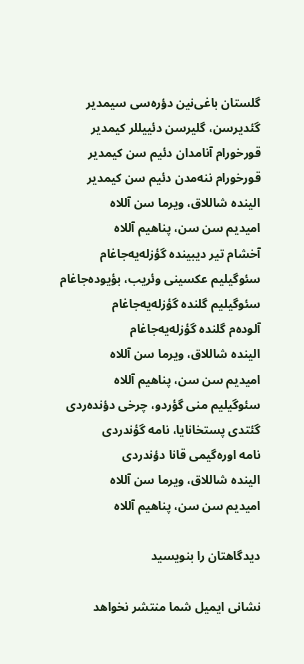گلستان باغی‌نین دؤره‌سی سیمدیر
گئدیرسن، گلیرسن دئییللر کیمدیر
قورخورام آنامدان دئیم سن کیمدیر
قورخورام ننه‌مدن دئیم سن کیمدیر
الینده شاللاق، ویرما سن آللاه
امیدیم سن سن، پناهیم آللاه
آخشام تیر دیبینده گؤزله‌یه‌جاغام
سئوگیلیم عکسینی وئریب، بؤیوده‌جاغام
سئوگیلیم گلنده گؤزله‌یه‌جاغام
آلوده‌م گلنده گؤزله‌یه‌جاغام
الینده شاللاق، ویرما سن آللاه
امیدیم سن سن، پناهیم آللاه
سئوگیلیم منی گؤردو، چرخی دؤنده‌ردی
گئتدی پستخانایا، نامه گؤندردی
نامه اوره‌گیمی قانا دؤندردی
الینده شاللاق، ویرما سن آللاه
امیدیم سن سن، پناهیم آللاه

دیدگاهتان را بنویسید

نشانی ایمیل شما منتشر نخواهد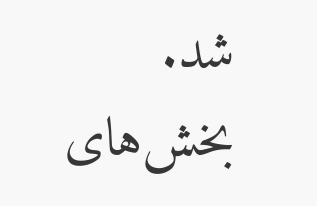شد. بخش‌های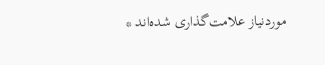موردنیاز علامت‌گذاری شده‌اند *